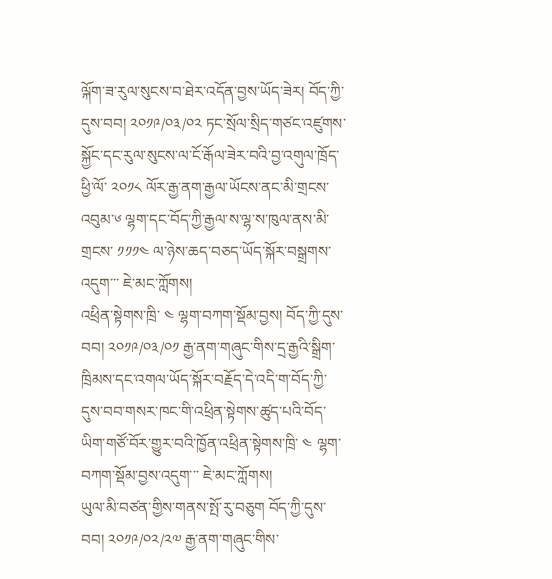ལྐོག་ཟ་རུལ་སུངས་བ་ཐེར་འདོན་བྱས་ཡོད་ཟེར། བོད་ཀྱི་དུས་བབ། ༢༠༡༩/༠༣/༠༢ ཏང་སྲོལ་སྲིད་གཙང་འཛུགས་སྐྱོང་དང་རུལ་སུངས་ལ་ངོ་རྒོལ་ཟེར་བའི་བྱ་འགུལ་ཁྲོད་ཕྱི་ལོ་ ༢༠༡༨ ལོར་རྒྱ་ནག་རྒྱལ་ཡོངས་ནང་མི་གྲངས་འབུམ་༦ ལྷག་དང་བོད་ཀྱི་རྒྱལ་ས་ལྷ་ས་ཁུལ་ནས་མི་གྲངས་ ༡༡༡༤ ལ་ཉེས་ཆད་བཅད་ཡོད་སྐོར་བསྒྲགས་འདུག་་་ ཇེ་མང་ཀློགས།
འཕྲིན་སྟེགས་ཁྲི་ ༤ ལྷག་བཀག་སྡོམ་བྱས། བོད་ཀྱི་དུས་བབ། ༢༠༡༩/༠༣/༠༡ རྒྱ་ནག་གཞུང་གིས་དྲ་རྒྱའི་སྒྲིག་ཁྲིམས་དང་འགལ་ཡོད་སྐོར་བརྗོད་དེ་འདི་ག་བོད་ཀྱི་དུས་བབ་གསར་ཁང་གི་འཕྲིན་སྟེགས་ཚུད་པའི་བོད་ཡིག་གཙོ་བོར་གྱུར་བའི་ཁྱོན་འཕྲིན་སྟེགས་ཁྲི་ ༤ ལྷག་བཀག་སྡོམ་བྱས་འདུག་་་ ཇེ་མང་ཀློགས།
ཡུལ་མི་བཙན་གྱིས་གནས་སྤོ་རུ་བཅུག བོད་ཀྱི་དུས་བབ། ༢༠༡༩/༠༢/༢༧ རྒྱ་ནག་གཞུང་གིས་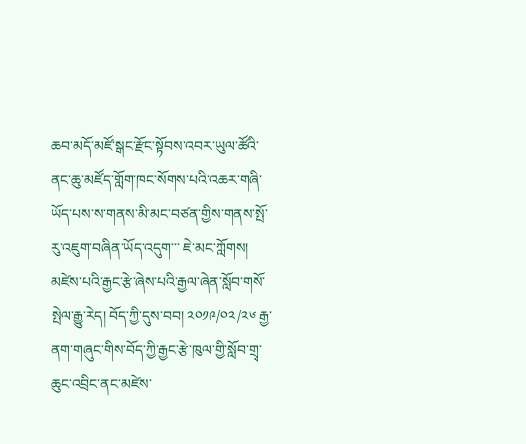ཆབ་མདོ་མཛོ་སྒང་རྫོང་སྟོབས་འབར་ཡུལ་ཚོའི་ནང་ཆུ་མཛོད་གློག་ཁང་སོགས་པའི་འཆར་གཞི་ཡོད་པས་ས་གནས་མི་མང་བཙན་གྱིས་གནས་སྤོ་རུ་འཇུག་བཞིན་ཡོད་འདུག་་་ ཇེ་མང་ཀློགས།
མཛེས་པའི་རྒྱང་རྩེ་ཞེས་པའི་རྒྱལ་ཞེན་སློབ་གསོ་སྤེལ་རྒྱུ་རེད། བོད་ཀྱི་དུས་བབ། ༢༠༡༩/༠༢/༢༦ རྒྱ་ནག་གཞུང་གིས་བོད་ཀྱི་རྒྱང་རྩེ་ཁུལ་གྱི་སློབ་གྲྭ་ཆུང་འབྲིང་ནང་མཛེས་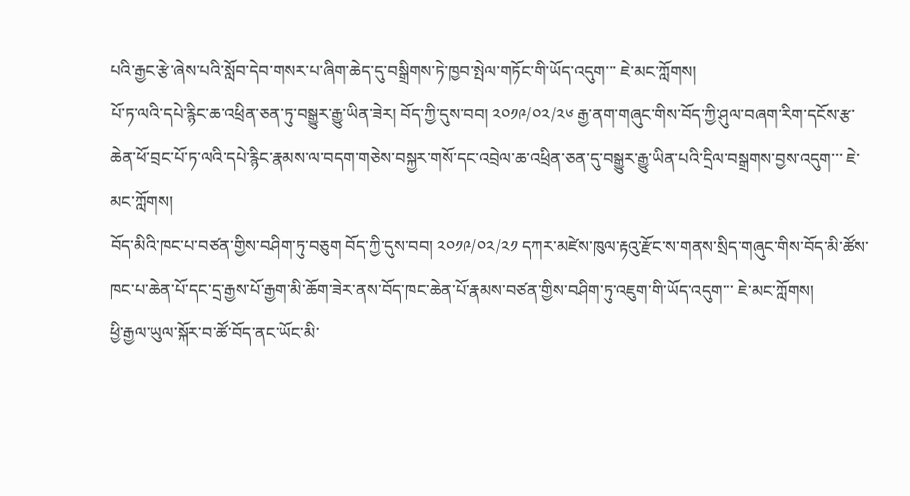པའི་རྒྱང་རྩེ་ཞེས་པའི་སློབ་དེབ་གསར་པ་ཞིག་ཆེད་དུ་བསྒྲིགས་ཏེ་ཁྱབ་སྤེལ་གཏོང་གི་ཡོད་འདུག་་་ ཇེ་མང་ཀློགས།
པོ་ཏ་ལའི་དཔེ་རྙིང་ཆ་འཕྲིན་ཅན་ཏུ་བསྒྱུར་རྒྱུ་ཡིན་ཟེར། བོད་ཀྱི་དུས་བབ། ༢༠༡༩/༠༢/༢༦ རྒྱ་ནག་གཞུང་གིས་བོད་ཀྱི་ཤུལ་བཞག་རིག་དངོས་རྩ་ཆེན་ཕོ་བྲང་པོ་ཏ་ལའི་དཔེ་རྙིང་རྣམས་ལ་བདག་གཅེས་བསྐྱར་གསོ་དང་འབྲེལ་ཆ་འཕྲིན་ཅན་དུ་བསྒྱུར་རྒྱུ་ཡིན་པའི་དྲིལ་བསྒྲགས་བྱས་འདུག་་་ ཇེ་མང་ཀློགས།
བོད་མིའི་ཁང་པ་བཙན་གྱིས་བཤིག་ཏུ་བཅུག བོད་ཀྱི་དུས་བབ། ༢༠༡༩/༠༢/༢༡ དཀར་མཛེས་ཁུལ་རྟའུ་རྫོང་ས་གནས་སྲིད་གཞུང་གིས་བོད་མི་ཚོས་ཁང་པ་ཆེན་པོ་དང་དྲ་རྒྱས་པོ་རྒྱག་མི་ཆོག་ཟེར་ནས་བོད་ཁང་ཆེན་པོ་རྣམས་བཙན་གྱིས་བཤིག་ཏུ་འཇུག་གི་ཡོད་འདུག་་་ ཇེ་མང་ཀློགས།
ཕྱི་རྒྱལ་ཡུལ་སྐོར་བ་ཚོ་བོད་ནང་ཡོང་མི་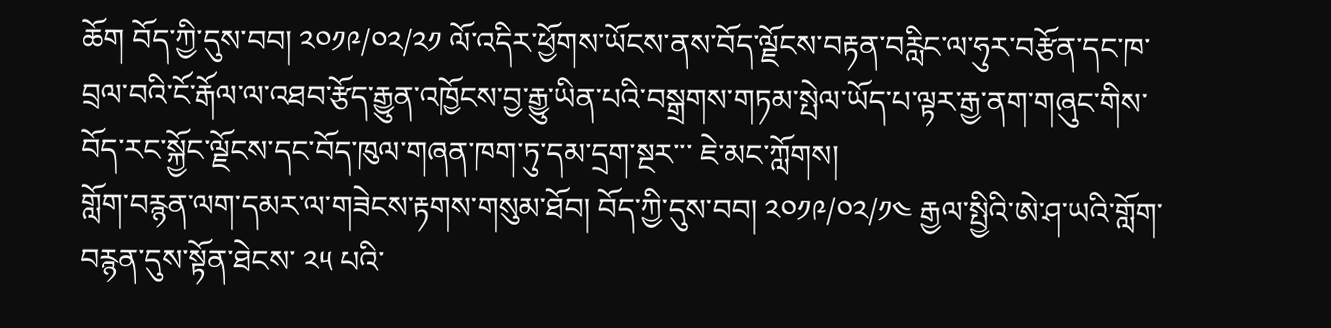ཆོག བོད་ཀྱི་དུས་བབ། ༢༠༡༩/༠༢/༢༡ ལོ་འདིར་ཕྱོགས་ཡོངས་ནས་བོད་ལྗོངས་བརྟན་བརླིང་ལ་ཧུར་བརྩོན་དང་ཁ་བྲལ་བའི་ངོ་རྒོལ་ལ་འཐབ་རྩོད་རྒྱུན་འཁྱོངས་བྱ་རྒྱུ་ཡིན་པའི་བསྒྲགས་གཏམ་སྤེལ་ཡོད་པ་ལྟར་རྒྱ་ནག་གཞུང་གིས་བོད་རང་སྐྱོང་ལྗོངས་དང་བོད་ཁུལ་གཞན་ཁག་ཏུ་དམ་དྲག་སྔར་་་ ཇེ་མང་ཀློགས།
གློག་བརྙན་ལག་དམར་ལ་གཟེངས་རྟགས་གསུམ་ཐོབ། བོད་ཀྱི་དུས་བབ། ༢༠༡༩/༠༢/༡༤ རྒྱལ་སྤྱིའི་ཨེ་ཤ་ཡའི་གློག་བརྙན་དུས་སྟོན་ཐེངས་ ༢༥ པའི་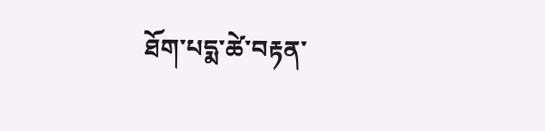ཐོག་པདྨ་ཚེ་བརྟན་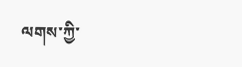ལགས་ཀྱི་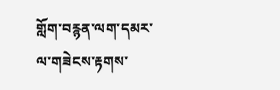གློག་བརྙན་ལག་དམར་ལ་གཟེངས་རྟགས་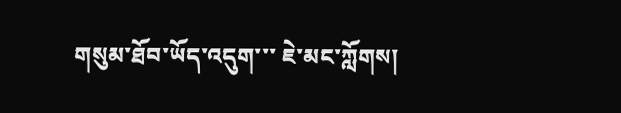གསུམ་ཐོབ་ཡོད་འདུག་་་ ཇེ་མང་ཀློགས།